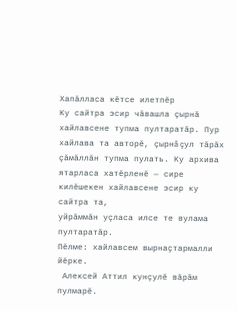Хапăлласа кĕтсе илетпĕр
Ку сайтра эсир чăвашла çырнă хайлавсене тупма пултаратăр. Пур
хайлава та авторĕ, çырнă çул тăрăх çăмăллăн тупма пулать. Ку архива
ятарласа хатĕрленĕ — сире килĕшекен хайлавсене эсир ку сайтра та,
уйрăммăн уçласа илсе те вулама пултаратăр.
Пӗлме: хайлавсем вырнаҫтармалли йӗрке.
 Алексей Аттил кунçулĕ вăрăм пулмарĕ.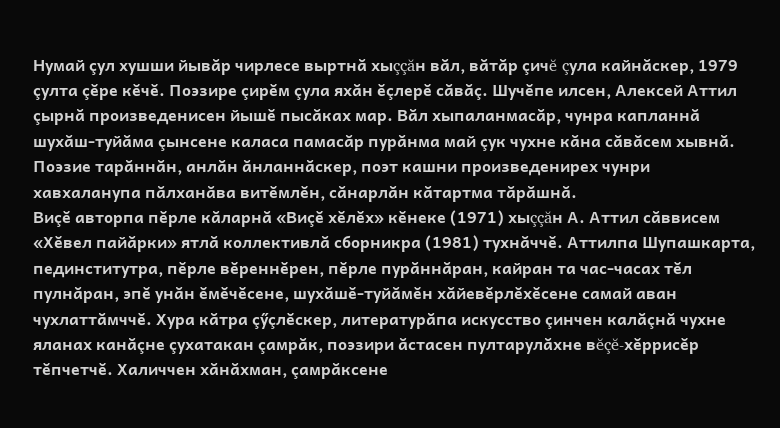Нумай çул хушши йывăр чирлесе выртнă хыççăн вăл, вăтăр çичĕ çула кайнăскер, 1979 çулта çĕре кĕчĕ. Поэзире çирĕм çула яхăн ĕçлерĕ сăвăç. Шучĕпе илсен, Алексей Аттил çырнă произведенисен йышĕ пысăках мар. Вăл хыпаланмасăр, чунра капланнă шухăш-туйăма çынсене каласа памасăр пурăнма май çук чухне кăна сăвăсем хывнă. Поэзие тарăннăн, анлăн ăнланнăскер, поэт кашни произведенирех чунри хавхаланупа пăлханăва витĕмлĕн, сăнарлăн кăтартма тăрăшнă.
Виçĕ авторпа пĕрле кăларнă «Виçĕ хĕлĕх» кĕнеке (1971) хыççăн А. Аттил сăввисем «Хĕвел пайăрки» ятлă коллективлă сборникра (1981) тухнăччĕ. Аттилпа Шупашкарта, пединститутра, пĕрле вĕреннĕрен, пĕрле пурăннăран, кайран та час-часах тĕл пулнăран, эпĕ унăн ĕмĕчĕсене, шухăшĕ-туйăмĕн хăйевĕрлĕхĕсене самай аван чухлаттăмччĕ. Хура кăтра çӳçлĕскер, литературăпа искусство çинчен калăçнă чухне яланах канăçне çухатакан çамрăк, поэзири ăстасен пултарулăхне вĕçĕ-хĕррисĕр тĕпчетчĕ. Халиччен хăнăхман, çамрăксене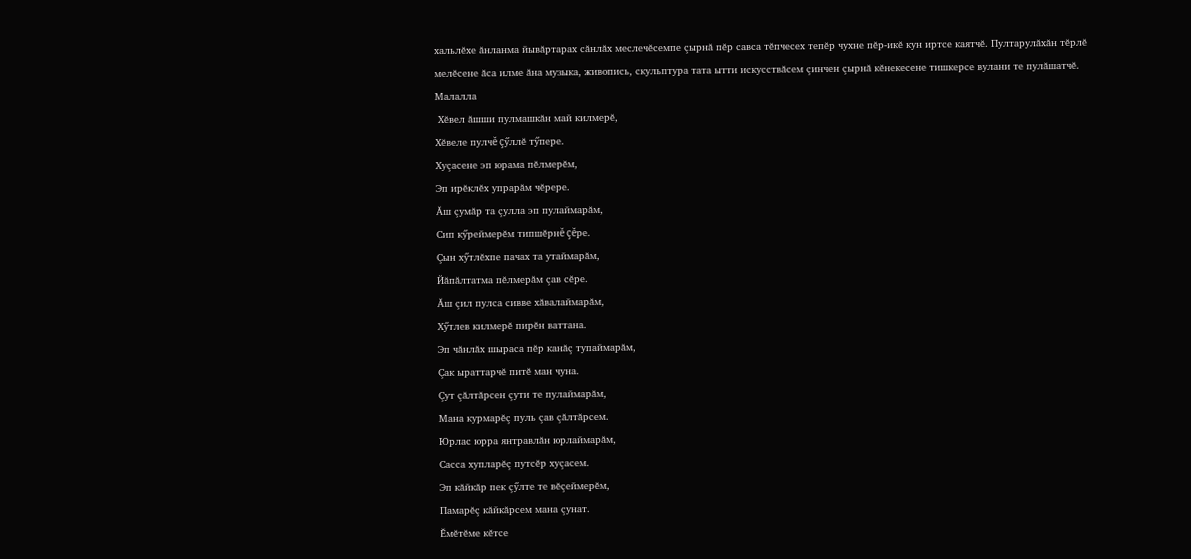хальлĕхе ăнланма йывăртарах сăнлăх меслечĕсемпе çырнă пĕр савса тĕпчесех тепĕр чухне пĕр-икĕ кун иртсе каятчĕ. Пултарулăхăн тĕрлĕ мелĕсене ăса илме ăна музыка, живопись, скульптура тата ытти искусствăсем çинчен çырнă кĕнекесене тишкерсе вулани те пулăшатчĕ.
Малалла
 Хĕвел ăшши пулмашкăн май килмерĕ,
Хĕвеле пулчĕ çӳллĕ тӳпере.
Хуçасене эп юрама пĕлмерĕм,
Эп ирĕклĕх упрарăм чĕрере.
Ăш çумăр та çулла эп пулаймарăм,
Сип кӳреймерĕм типшĕрнĕ çĕре.
Çын хӳтлĕхпе пачах та утаймарăм,
Йăпăлтатма пĕлмерăм çав сĕре.
Ăш çил пулса сивве хăвалаймарăм,
Хӳтлев килмерĕ пирĕн ваттана.
Эп чăнлăх шыраса пĕр канăç тупаймарăм,
Çак ыраттарчĕ питĕ ман чуна.
Çут çăлтăрсен çути те пулаймарăм,
Мана курмарĕç пуль çав çăлтăрсем.
Юрлас юрра янтравлăн юрлаймарăм,
Сасса хупларĕç путсĕр хуçасем.
Эп кăйкăр пек çӳлте те вĕçеймерĕм,
Памарĕç кăйкăрсем мана çунат.
Ĕмĕтĕме кĕтсе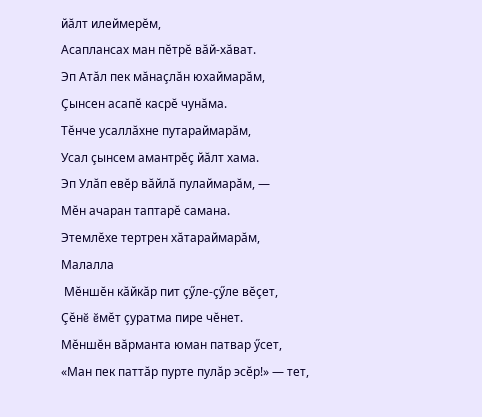йăлт илеймерĕм,
Асаплансах ман пĕтрĕ вăй-хăват.
Эп Атăл пек мăнаçлăн юхаймарăм,
Çынсен асапĕ касрĕ чунăма.
Тĕнче усаллăхне путараймарăм,
Усал çынсем амантрĕç йăлт хама.
Эп Улăп евĕр вăйлă пулаймарăм, —
Мĕн ачаран таптарĕ самана.
Этемлĕхе тертрен хăтараймарăм,
Малалла
 Мĕншĕн кăйкăр пит çӳле-çӳле вĕçет,
Çĕнĕ ĕмĕт çуратма пире чĕнет.
Мĕншĕн вăрманта юман патвар ӳсет,
«Ман пек паттăр пурте пулăр эсĕр!» — тет,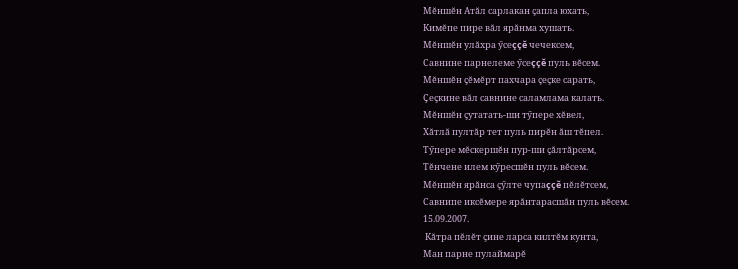Мĕншĕн Атăл сарлакан çапла юхать,
Кимĕпе пире вăл ярăнма хушать.
Мĕншĕн улăхра ӳсеççĕ чечексем,
Савнине парнелеме ӳсеççĕ пуль вĕсем.
Мĕншĕн çĕмĕрт пахчара çеçке сарать,
Çеçкине вăл савнине саламлама калать.
Мĕншĕн çутатать-ши тӳпере хĕвел,
Хăтлă пултăр тет пуль пирĕн ăш тĕпел.
Тӳпере мĕскершĕн пур-ши çăлтăрсем,
Тĕнчене илем кӳресшĕн пуль вĕсем.
Мĕншĕн ярăнса çӳлте чупаççĕ пĕлĕтсем,
Савнипе иксĕмере ярăнтарасшăн пуль вĕсем.
15.09.2007.
 Кăтра пĕлĕт çине ларса килтĕм кунта,
Ман парне пулаймарĕ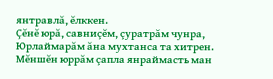янтравлă, ĕлккен.
Çĕнĕ юрă, савниçĕм, çуратрăм чунра,
Юрлаймарăм ăна мухтанса та хитрен.
Мĕншĕн юррăм çапла янраймасть ман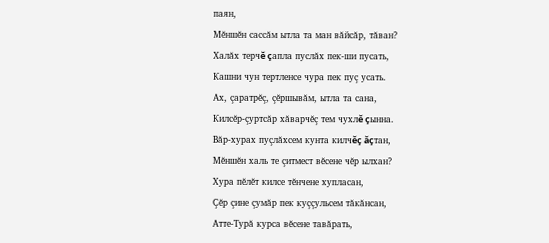паян,
Мĕншĕн сассăм ытла та ман вăйсăр, тăван?
Халăх терчĕ çапла пуслăх пек-ши пусать,
Кашни чун тертленсе чура пек пуç усать.
Ах, çаратрĕç, çĕршывăм, ытла та сана,
Килсĕр-çуртсăр хăварчĕç тем чухлĕ çынна.
Вăр-хурах пуçлăхсем кунта килчĕç ăçтан,
Мĕншĕн халь те çитмест вĕсене чĕр ылхан?
Хура пĕлĕт килсе тĕнчене хупласан,
Çĕр çине çумăр пек куççульсем тăкăнсан,
Атте-Турă курса вĕсене тавăрать,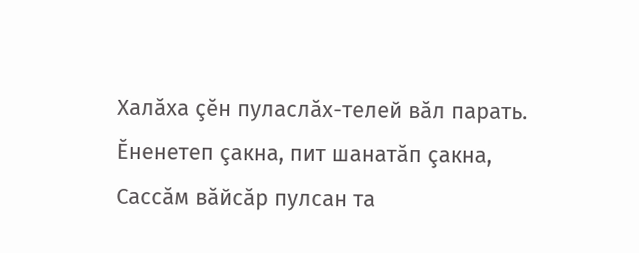Халăха çĕн пуласлăх-телей вăл парать.
Ĕненетеп çакна, пит шанатăп çакна,
Сассăм вăйсăр пулсан та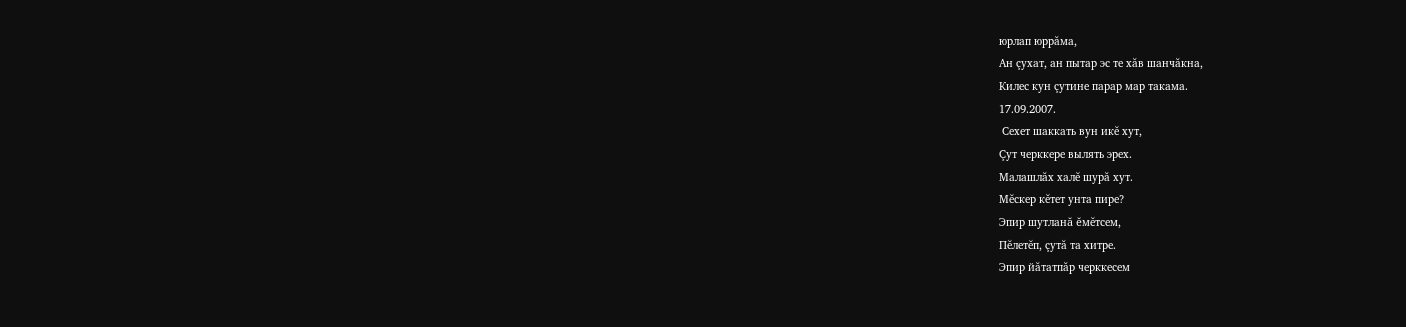юрлап юррăма,
Ан çухат, ан пытар эс те хăв шанчăкна,
Килес кун çутине парар мар такама.
17.09.2007.
 Сехет шаккать вун икĕ хут,
Çут черккере вылять эрех.
Малашлăх халĕ шурă хут.
Мĕскер кĕтет унта пире?
Эпир шутланă ĕмĕтсем,
Пĕлетĕп, çутă та хитре.
Эпир йăтатпăр черккесем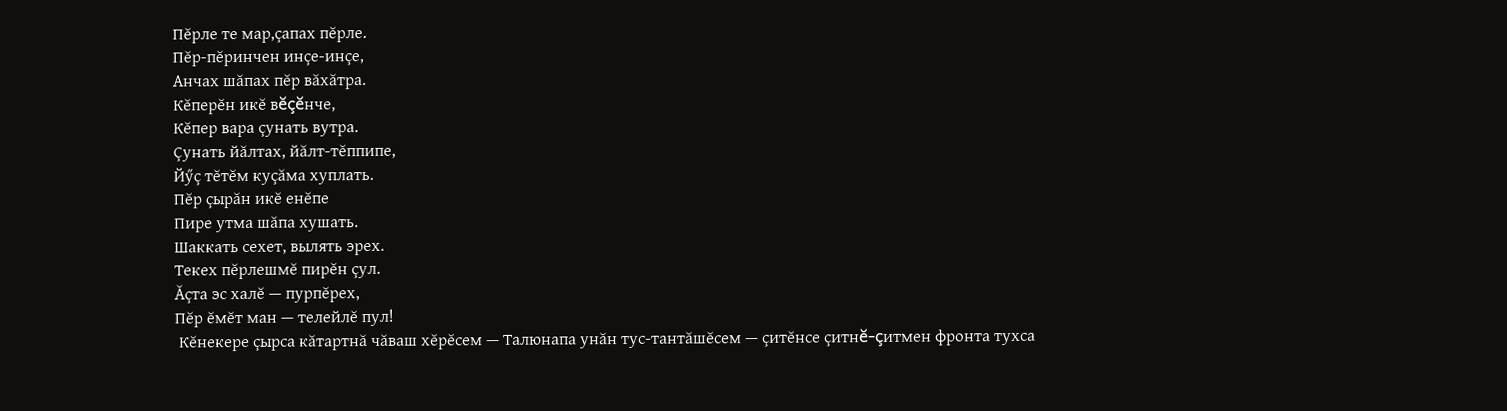Пĕрле те мар,çапах пĕрле.
Пĕр-пĕринчен инçе-инçе,
Анчах шăпах пĕр вăхăтра.
Кĕперĕн икĕ вĕçĕнче,
Кĕпер вара çунать вутра.
Çунать йăлтах, йăлт-тĕппипе,
Йӳç тĕтĕм куçăма хуплать.
Пĕр çырăн икĕ енĕпе
Пире утма шăпа хушать.
Шаккать сехет, вылять эрех.
Текех пĕрлешмĕ пирĕн çул.
Ăçта эс халĕ — пурпĕрех,
Пĕр ĕмĕт ман — телейлĕ пул!
 Кĕнекере çырса кăтартнă чăваш хĕрĕсем — Талюнапа унăн тус-тантăшĕсем — çитĕнсе çитнĕ-çитмен фронта тухса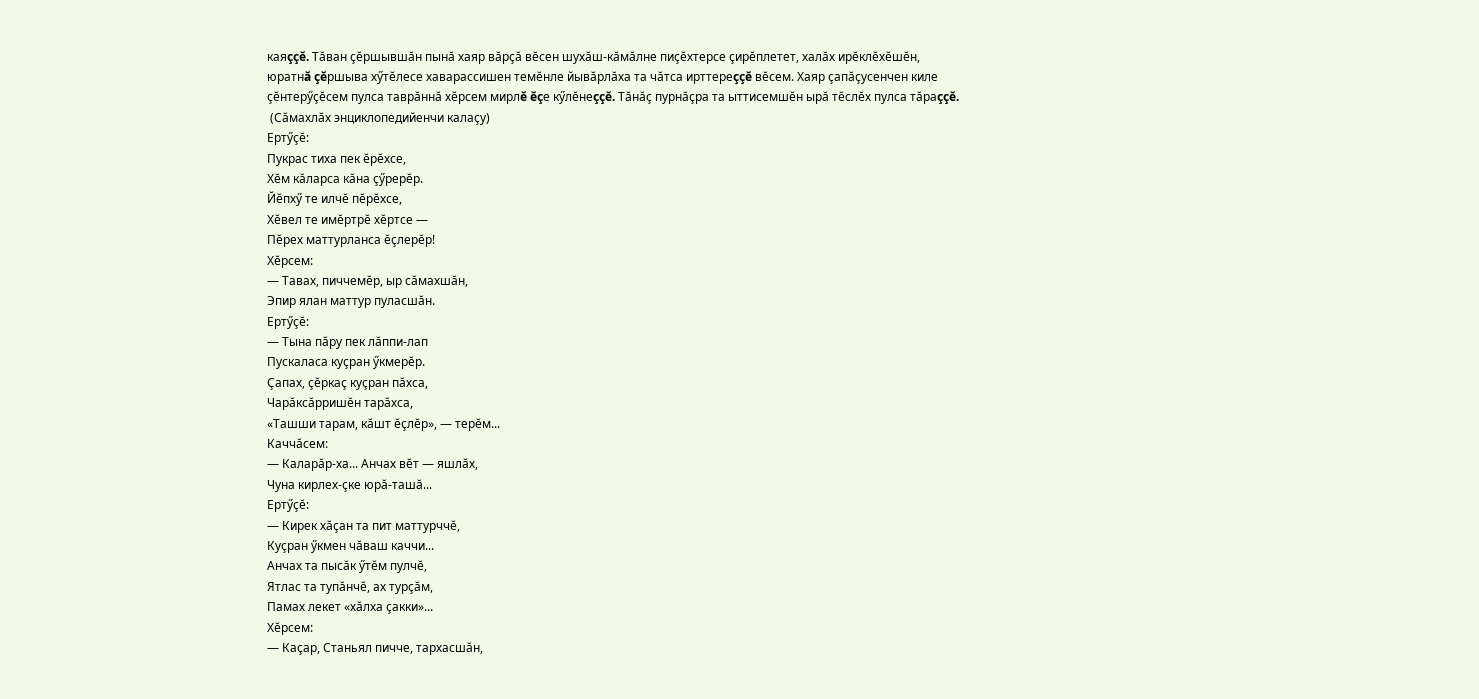каяççĕ. Тăван çĕршывшăн пынă хаяр вăрçă вĕсен шухăш-кăмăлне пиçĕхтерсе çирĕплетет, халăх ирĕклĕхĕшĕн, юратнă çĕршыва хӳтĕлесе хаварассишен темĕнле йывăрлăха та чăтса ирттереççĕ вĕсем. Хаяр çапăçусенчен киле çĕнтерӳçĕсем пулса таврăннă хĕрсем мирлĕ ĕçе кӳлĕнеççĕ. Тăнăç пурнăçра та ыттисемшĕн ырă тĕслĕх пулса тăраççĕ.
 (Сăмахлăх энциклопедийенчи калаçу)
Ертӳçĕ:
Пукрас тиха пек ĕрĕхсе,
Хĕм кăларса кăна çӳрерĕр.
Йĕпхӳ те илчĕ пĕрĕхсе,
Хĕвел те имĕртрĕ хĕртсе —
Пĕрех маттурланса ĕçлерĕр!
Хĕрсем:
— Тавах, пиччемĕр, ыр сăмахшăн,
Эпир ялан маттур пуласшăн.
Ертӳçĕ:
— Тына пăру пек лăппи-лап
Пускаласа куçран ӳкмерĕр.
Çапах, çĕркаç куçран пăхса,
Чарăксăрришĕн тарăхса,
«Ташши тарам, кăшт ĕçлĕр», — терĕм...
Каччăсем:
— Каларăр-ха... Анчах вĕт — яшлăх,
Чуна кирлех-çке юрă-ташă...
Ертӳçĕ:
— Кирек хăçан та пит маттурччĕ,
Куçран ӳкмен чăваш каччи...
Анчах та пысăк ӳтĕм пулчĕ,
Ятлас та тупăнчĕ, ах турçăм,
Памах лекет «хăлха çакки»...
Хĕрсем:
— Каçар, Станьял пичче, тархасшăн,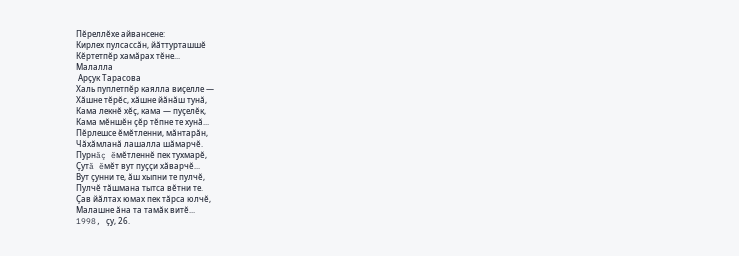Пĕреллĕхе айвансене:
Кирлех пулсассăн, йăттурташшĕ
Кĕртетпĕр хамăрах тĕне...
Малалла
 Арçук Тарасова
Халь пуплетпĕр каялла виçелле —
Хăшне тĕрĕс, хăшне йăнăш тунă,
Кама лекнĕ хĕç, кама — пуçелĕк,
Кама мĕншĕн çĕр тĕпне те хунă...
Пĕрлешсе ĕмĕтленни, мăнтарăн,
Чăхăмланă лашалла шăмарчĕ.
Пурнăç ĕмĕтленнĕ пек тухмарĕ,
Çутă ĕмĕт вут пуççи хăварчĕ...
Вут çунни те, ăш хыпни те пулчĕ,
Пулчĕ тăшмана тытса вĕтни те.
Çав йăлтах юмах пек тăрса юлчĕ,
Малашне ăна та тамăк витĕ...
1998, çу, 26.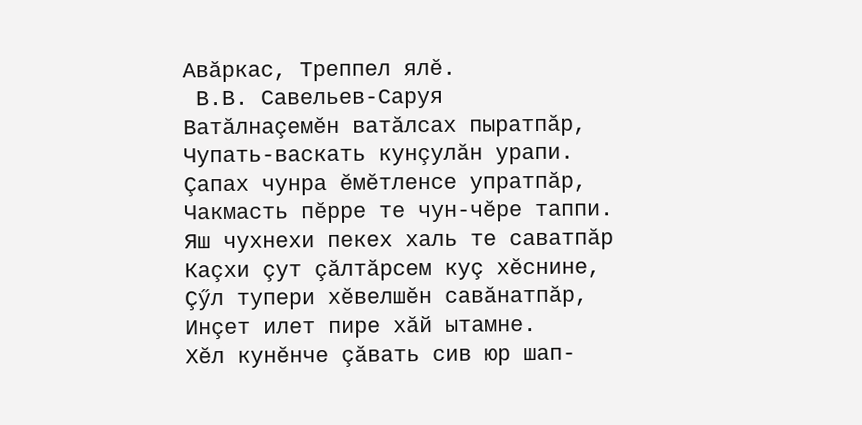Авăркас, Треппел ялĕ.
 В.В. Савельев-Саруя
Ватăлнаçемĕн ватăлсах пыратпăр,
Чупать-васкать кунçулăн урапи.
Çапах чунра ĕмĕтленсе упратпăр,
Чакмасть пĕрре те чун-чĕре таппи.
Яш чухнехи пекех халь те саватпăр
Каçхи çут çăлтăрсем куç хĕснине,
Çӳл тупери хĕвелшĕн савăнатпăр,
Инçет илет пире хăй ытамне.
Хĕл кунĕнче çăвать сив юр шап-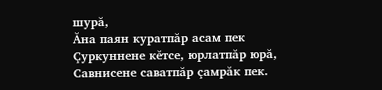шурă,
Ăна паян куратпăр асам пек
Çуркуннене кĕтсе, юрлатпăр юрă,
Савнисене саватпăр çамрăк пек.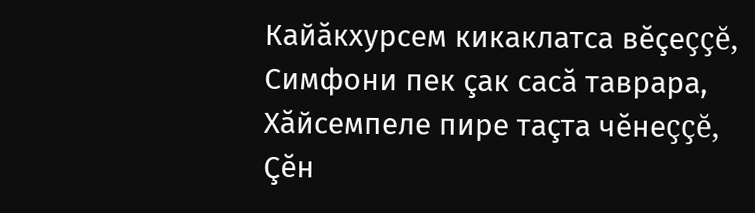Кайăкхурсем кикаклатса вĕçеççĕ,
Симфони пек çак сасă таврара,
Хăйсемпеле пире таçта чĕнеççĕ,
Çĕн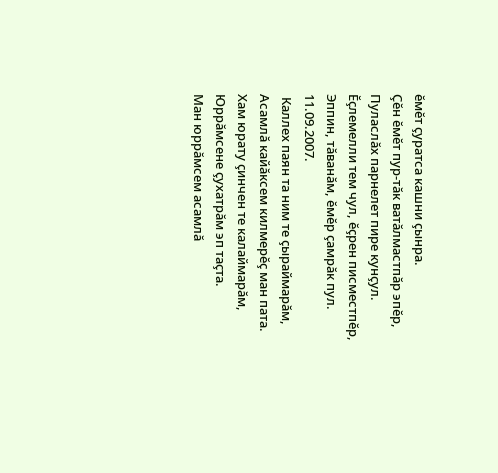ĕмĕт çуратса кашни çынра.
Çĕн ĕмĕт пур-тăк ватăлмастпăр эпĕр,
Пуласлăх парнелет пире кунçул.
Ĕçлемелли тем чул, ĕçрен писместпĕр,
Эппин, тăванăм, ĕмĕр çамрăк пул.
11.09.2007.
 Каллех паян та ним те çыраймарăм,
Асамлă кайăксем килмерĕç ман пата.
Хам юрату çинчен те калаймарăм,
Юррăмсене çухатрăм эп таçта.
Ман юррăмсем асамлă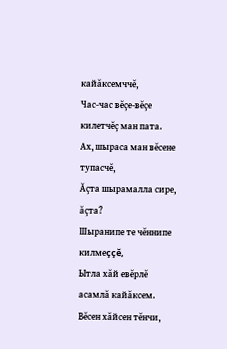кайăксемччĕ,
Час-час вĕçе-вĕçе килетчĕç ман пата.
Ах, шыраса ман вĕсене тупасчĕ,
Ăçта шырамалла сире, ăçта?
Шыранипе те чĕннипе килмеççĕ,
Ытла хăй евĕрлĕ асамлă кайăксем.
Вĕсен хăйсен тĕнчи,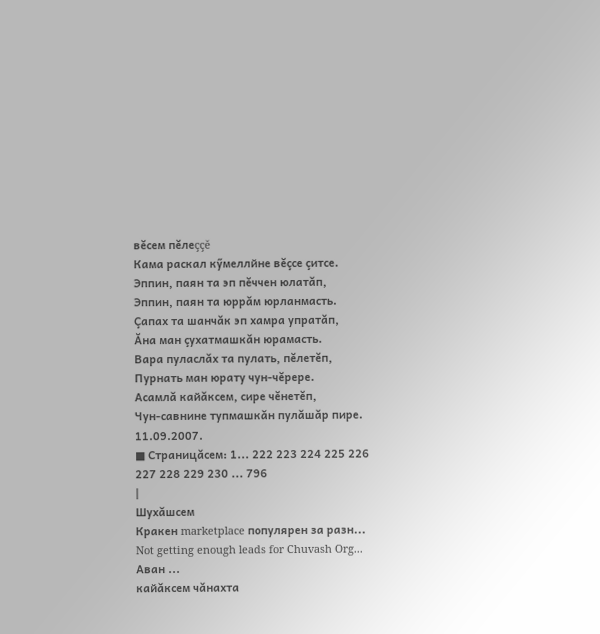вĕсем пĕлеççĕ
Кама раскал кӳмеллйне вĕçсе çитсе.
Эппин, паян та эп пĕччен юлатăп,
Эппин, паян та юррăм юрланмасть.
Çапах та шанчăк эп хамра упратăп,
Ăна ман çухатмашкăн юрамасть.
Вара пуласлăх та пулать, пĕлетĕп,
Пурнать ман юрату чун-чĕрере.
Асамлă кайăксем, сире чĕнетĕп,
Чун-савнине тупмашкăн пулăшăр пире.
11.09.2007.
■ Страницăсем: 1... 222 223 224 225 226 227 228 229 230 ... 796
|
Шухăшсем
Кракен marketplace популярен за разн...
Not getting enough leads for Chuvash Org...
Аван ...
кайăксем чăнахта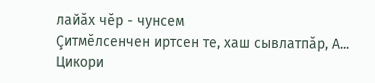лайăх чĕр - чунсем
Çитмĕлсенчен иртсен те, хаш сывлатпăр, А...
Цикори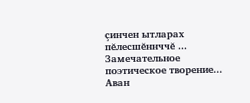çинчен ытларах пĕлесшĕннччĕ ...
Замечательное поэтическое творение...
Аван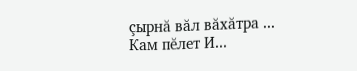çырнă вăл вăхăтра ...
Кам пĕлет И...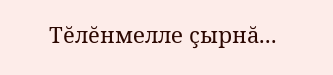Тĕлĕнмелле çырнă...